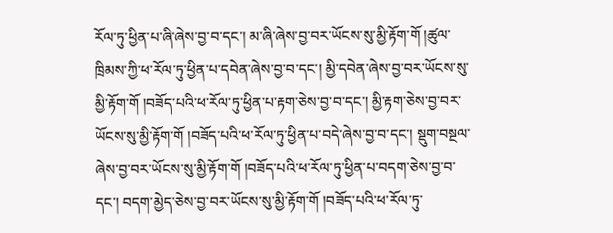རོལ་ཏུ་ཕྱིན་པ་ཞི་ཞེས་བྱ་བ་དང་། མ་ཞི་ཞེས་བྱ་བར་ཡོངས་སུ་མྱི་རྟོག་གོ །ཚུལ་ཁྲིམས་ཀྱི་ཕ་རོལ་ཏུ་ཕྱིན་པ་དབེན་ཞེས་བྱ་བ་དང་། མྱི་དབེན་ཞེས་བྱ་བར་ཡོངས་སུ་མྱི་རྟོག་གོ །བཟོད་པའི་ཕ་རོལ་ཏུ་ཕྱིན་པ་རྟག་ཅེས་བྱ་བ་དང་། མྱི་རྟག་ཅེས་བྱ་བར་ཡོངས་སུ་མྱི་རྟོག་གོ །བཟོད་པའི་ཕ་རོལ་ཏུ་ཕྱིན་པ་བདེ་ཞེས་བྱ་བ་དང་། སྡུག་བསྔལ་ཞེས་བྱ་བར་ཡོངས་སུ་མྱི་རྟོག་གོ །བཟོད་པའི་ཕ་རོལ་ཏུ་ཕྱིན་པ་བདག་ཅེས་བྱ་བ་དང་། བདག་མྱེད་ཅེས་བྱ་བར་ཡོངས་སུ་མྱི་རྟོག་གོ །བཟོད་པའི་ཕ་རོལ་ཏུ་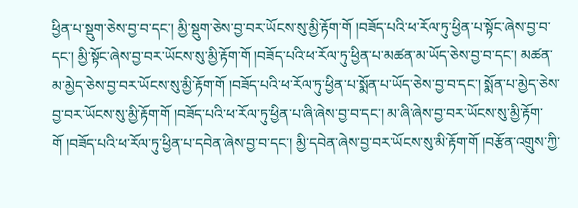ཕྱིན་པ་སྡུག་ཅེས་བྱ་བ་དང་། མྱི་སྡུག་ཅེས་བྱ་བར་ཡོངས་སུ་མྱི་རྟོག་གོ །བཟོད་པའི་ཕ་རོལ་ཏུ་ཕྱིན་པ་སྟོང་ཞེས་བྱ་བ་དང་། མྱི་སྟོང་ཞེས་བྱ་བར་ཡོངས་སུ་མྱི་རྟོག་གོ །བཟོད་པའི་ཕ་རོལ་ཏུ་ཕྱིན་པ་མཚན་མ་ཡོད་ཅེས་བྱ་བ་དང་། མཚན་མ་མྱེད་ཅེས་བྱ་བར་ཡོངས་སུ་མྱི་རྟོག་གོ །བཟོད་པའི་ཕ་རོལ་ཏུ་ཕྱིན་པ་སྨོན་པ་ཡོད་ཅེས་བྱ་བ་དང་། སྨོན་པ་མྱེད་ཅེས་བྱ་བར་ཡོངས་སུ་མྱི་རྟོག་གོ །བཟོད་པའི་ཕ་རོལ་ཏུ་ཕྱིན་པ་ཞི་ཞེས་བྱ་བ་དང་། མ་ཞི་ཞེས་བྱ་བར་ཡོངས་སུ་མྱི་རྟོག་གོ །བཟོད་པའི་ཕ་རོལ་ཏུ་ཕྱིན་པ་དབེན་ཞེས་བྱ་བ་དང་། མྱི་དབེན་ཞེས་བྱ་བར་ཡོངས་སུ་མི་རྟོག་གོ །བརྩོན་འགྲུས་ཀྱི་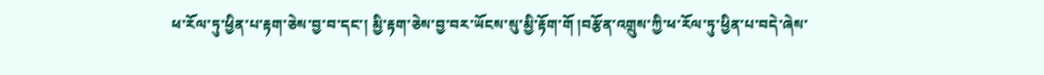ཕ་རོལ་ཏུ་ཕྱིན་པ་རྟག་ཅེས་བྱ་བ་དང་། མྱི་རྟག་ཅེས་བྱ་བར་ཡོངས་སུ་མྱི་རྟོག་གོ །བརྩོན་འགྲུས་ཀྱི་ཕ་རོལ་ཏུ་ཕྱིན་པ་བདེ་ཞེས་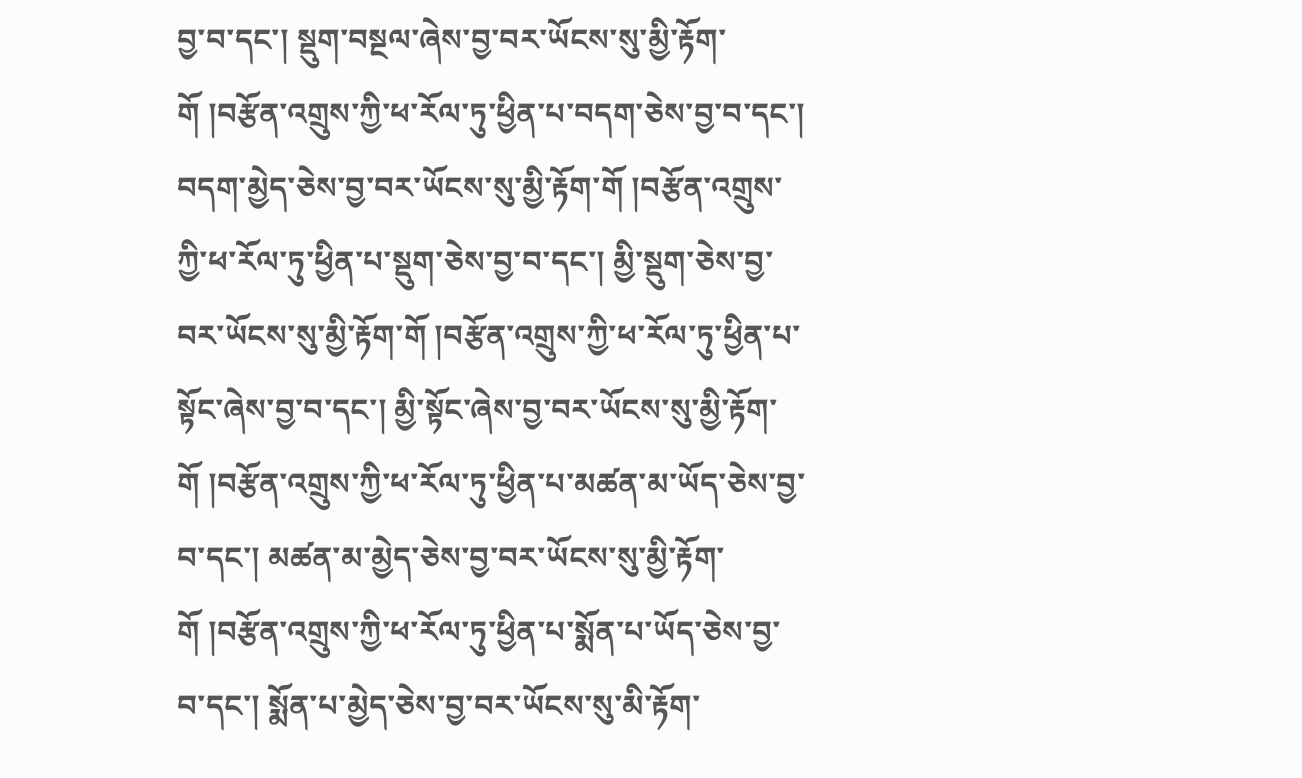བྱ་བ་དང་། སྡུག་བསྔལ་ཞེས་བྱ་བར་ཡོངས་སུ་མྱི་རྟོག་གོ །བརྩོན་འགྲུས་ཀྱི་ཕ་རོལ་ཏུ་ཕྱིན་པ་བདག་ཅེས་བྱ་བ་དང་། བདག་མྱེད་ཅེས་བྱ་བར་ཡོངས་སུ་མྱི་རྟོག་གོ །བརྩོན་འགྲུས་ཀྱི་ཕ་རོལ་ཏུ་ཕྱིན་པ་སྡུག་ཅེས་བྱ་བ་དང་། མྱི་སྡུག་ཅེས་བྱ་བར་ཡོངས་སུ་མྱི་རྟོག་གོ །བརྩོན་འགྲུས་ཀྱི་ཕ་རོལ་ཏུ་ཕྱིན་པ་སྟོང་ཞེས་བྱ་བ་དང་། མྱི་སྟོང་ཞེས་བྱ་བར་ཡོངས་སུ་མྱི་རྟོག་གོ །བརྩོན་འགྲུས་ཀྱི་ཕ་རོལ་ཏུ་ཕྱིན་པ་མཚན་མ་ཡོད་ཅེས་བྱ་བ་དང་། མཚན་མ་མྱེད་ཅེས་བྱ་བར་ཡོངས་སུ་མྱི་རྟོག་གོ །བརྩོན་འགྲུས་ཀྱི་ཕ་རོལ་ཏུ་ཕྱིན་པ་སྨོན་པ་ཡོད་ཅེས་བྱ་བ་དང་། སྨོན་པ་མྱེད་ཅེས་བྱ་བར་ཡོངས་སུ་མི་རྟོག་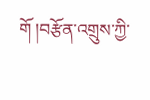གོ །བརྩོན་འགྲུས་ཀྱི་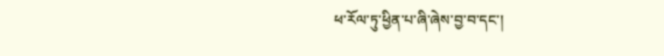ཕ་རོལ་ཏུ་ཕྱིན་པ་ཞི་ཞེས་བྱ་བ་དང་།